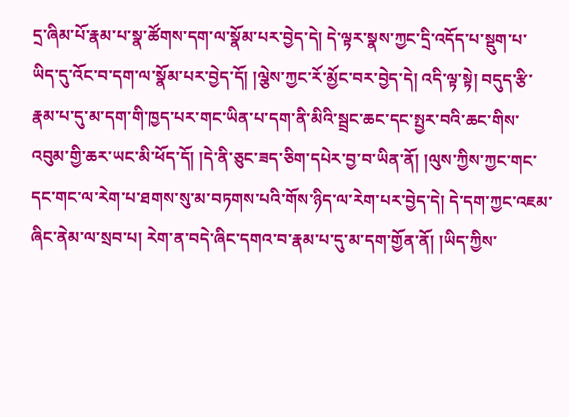དྲ་ཞིམ་པོ་རྣམ་པ་སྣ་ཚོགས་དག་ལ་སྣོམ་པར་བྱེད་དེ། དེ་ལྟར་སྣས་ཀྱང་དྲི་འདོད་པ་སྡུག་པ་ཡིད་དུ་འོང་བ་དག་ལ་སྣོམ་པར་བྱེད་དོ། །ལྕེས་ཀྱང་རོ་མྱོང་བར་བྱེད་དེ། འདི་ལྟ་སྟེ། བདུད་རྩི་རྣམ་པ་དུ་མ་དག་གི་ཁྱད་པར་གང་ཡིན་པ་དག་ནི་མིའི་སྦྲང་ཆང་དང་སྤྱར་བའི་ཆང་གིས་འབུམ་གྱི་ཆར་ཡང་མི་ཕོད་དོ། །དེ་ནི་ཅུང་ཟད་ཅིག་དཔེར་བྱ་བ་ཡིན་ནོ། །ལུས་ཀྱིས་ཀྱང་གང་དང་གང་ལ་རེག་པ་ཐགས་སུ་མ་བཏགས་པའི་གོས་ཉིད་ལ་རེག་པར་བྱེད་དེ། དེ་དག་ཀྱང་འཇམ་ཞིང་ནེམ་ལ་སྲབ་པ། རེག་ན་བདེ་ཞིང་དགའ་བ་རྣམ་པ་དུ་མ་དག་གྱོན་ནོ། །ཡིད་ཀྱིས་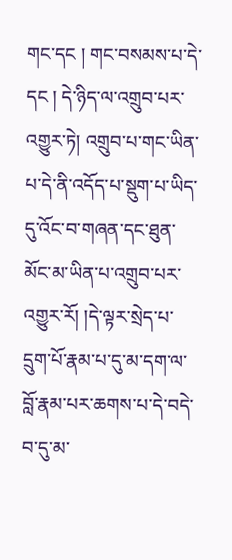གང་དང ། གང་བསམས་པ་དེ་དང ། དེ་ཉིད་ལ་འགྲུབ་པར་འགྱུར་ཏེ། འགྲུབ་པ་གང་ཡིན་པ་དེ་ནི་འདོད་པ་སྡུག་པ་ཡིད་དུ་འོང་བ་གཞན་དང་ཐུན་མོང་མ་ཡིན་པ་འགྲུབ་པར་འགྱུར་རོ། །དེ་ལྟར་སྲེད་པ་དྲུག་པོ་རྣམ་པ་དུ་མ་དག་ལ་བློ་རྣམ་པར་ཆགས་པ་དེ་བདེ་བ་དུ་མ་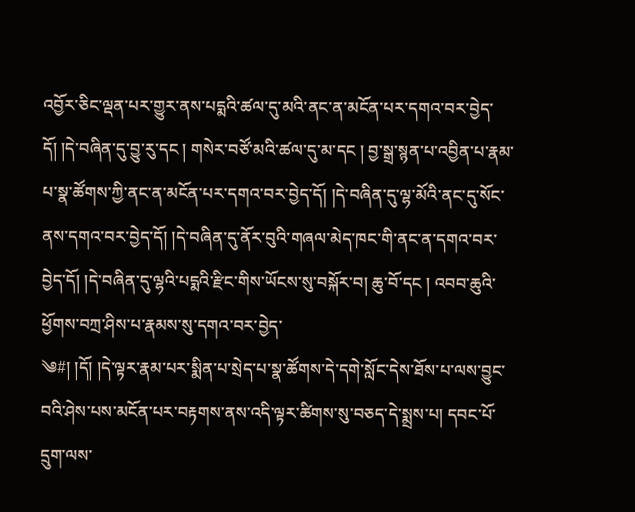འབྱོར་ཅིང་ལྡན་པར་གྱུར་ནས་པདྨའི་ཚལ་དུ་མའི་ནང་ན་མངོན་པར་དགའ་བར་བྱེད་དོ། །དེ་བཞིན་དུ་བྱུ་རུ་དང ། གསེར་བཙོ་མའི་ཚལ་དུ་མ་དང ། བྱ་སྒྲ་སྙན་པ་འབྱིན་པ་རྣམ་པ་སྣ་ཚོགས་ཀྱི་ནང་ན་མངོན་པར་དགའ་བར་བྱེད་དོ། །དེ་བཞིན་དུ་ལྷ་མོའི་ནང་དུ་སོང་ནས་དགའ་བར་བྱེད་དོ། །དེ་བཞིན་དུ་ནོར་བུའི་གཞལ་མེད་ཁང་གི་ནང་ན་དགའ་བར་བྱེད་དོ། །དེ་བཞིན་དུ་ལྷའི་པདྨའི་རྫིང་གིས་ཡོངས་སུ་བསྐོར་བ། ཆུ་བོ་དང ། འབབ་ཆུའི་ཕྱོགས་བཀྲ་ཤིས་པ་རྣམས་སུ་དགའ་བར་བྱེད་
༄#། །དོ། །དེ་ལྟར་རྣམ་པར་སྨིན་པ་སྲེད་པ་སྣ་ཚོགས་དེ་དགེ་སློང་དེས་ཐོས་པ་ལས་བྱུང་བའི་ཤེས་པས་མངོན་པར་བརྟགས་ནས་འདི་ལྟར་ཚིགས་སུ་བཅད་དེ་སྨྲས་པ། དབང་པོ་དྲུག་ལས་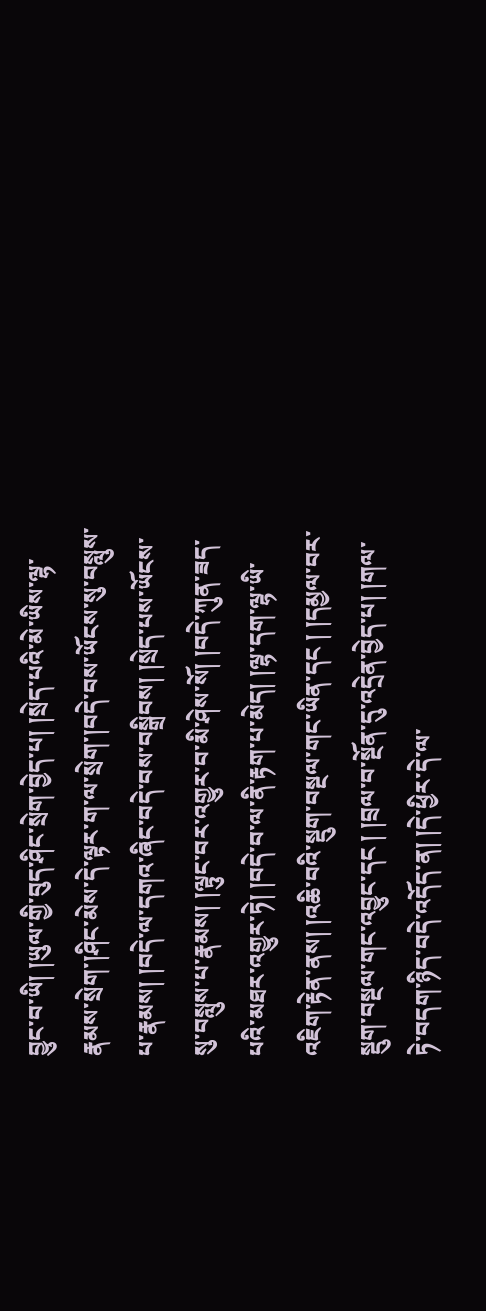བྱུང་བ་ཡི། །ཡུལ་གྱི་བུད་ཤིང་སྲེག་བྱེད་པ། །སྲེད་པའི་མེ་ཡིས་ལྷ་རྣམས་སྲེག་།ཤིང་མེས་དེ་ལྟར་ག་ལ་སྲེག་།བདེ་བས་ཡོངས་སུ་བསླུས་པ་རྣམས། །བདེ་ལ་དགའ་ཞིང་བདེ་བས་བསྒྲིབས། །སྲེད་པས་ཡོངས་སུ་བསླུས་པ་རྣམས། །ལྟུང་བར་འགྱུར་བ་མི་ཤེས་སོ། །བདེ་ཀུན་ཟད་པའི་མཐར་འགྱུར་ཏེ། །བདེ་བ་ལ་ནི་རྟག་པ་མེད། །ལྷ་དག་ལྷ་ཡི་འཇིག་རྟེན་ནས། །འཆི་བའི་སྡུག་བསྔལ་གང་ཡིན་དང ། །དམྱལ་བར་སྡུག་བསྔལ་གང་འབྱུང་དང ། །བྲལ་བ་སྔོན་དུ་འདྲེན་བྱེད་པ། །གལ་ཏེ་བདག་ཉིད་བདེ་འདོད་ན། །དེ་ཕྱིར་དེ་ལ་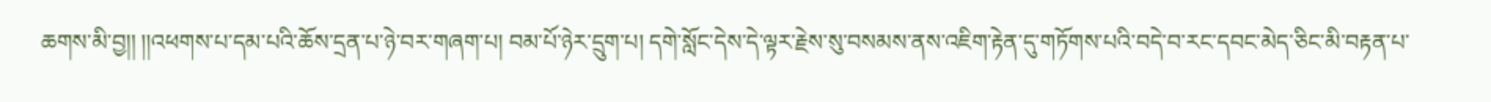ཆགས་མི་བྱ།། །།འཕགས་པ་དམ་པའི་ཆོས་དྲན་པ་ཉེ་བར་གཞག་པ། བམ་པོ་ཉེར་དྲུག་པ། དགེ་སློང་དེས་དེ་ལྟར་རྗེས་སུ་བསམས་ནས་འཇིག་རྟེན་དུ་གཏོགས་པའི་བདེ་བ་རང་དབང་མེད་ཅིང་མི་བརྟན་པ་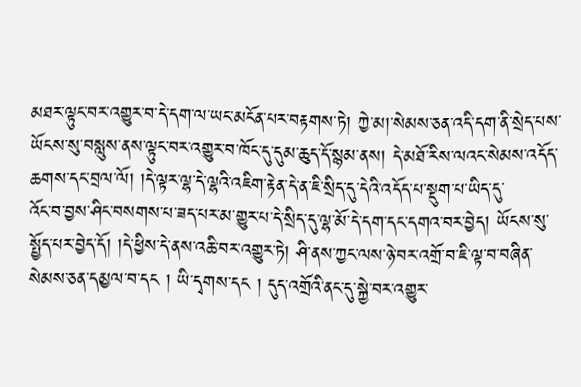མཐར་ལྟུང་བར་འགྱུར་བ་དེ་དག་ལ་ཡང་མངོན་པར་བརྟགས་ཏེ། ཀྱེ་མ།་སེམས་ཅན་འདི་དག་ནི་སྲེད་པས་ཡོངས་སུ་བསླུས་ནས་ལྟུང་བར་འགྱུར་བ་ཁོང་དུ་དུམ་ཆུད་དོ་སྙམ་ནས། དེ་མཐོ་རིས་ལའང་སེམས་འདོད་ཆགས་དང་བྲལ་ལོ། །དེ་ལྟར་ལྷ་དེ་ལྷའི་འཇིག་རྟེན་དེ་ན་ཇི་སྲིད་དུ་དེའི་འདོད་པ་སྡུག་པ་ཡིད་དུ་
འོང་བ་བྱས་ཤིང་བསགས་པ་ཟད་པར་མ་གྱུར་པ་དེ་སྲིད་དུ་ལྷ་མོ་དེ་དག་དང་དགའ་བར་བྱེད། ཡོངས་སུ་སྤྱོད་པར་བྱེད་དོ། །དེ་ཕྱིས་དེ་ནས་འཆི་བར་འགྱུར་ཏེ། ཤི་ནས་ཀྱང་ལས་ཉེ་བར་འགྲོ་བ་ཇི་ལྟ་བ་བཞིན་སེམས་ཅན་དམྱལ་བ་དང ། ཡི་དྭགས་དང ། དུད་འགྲོའི་ནང་དུ་སྐྱེ་བར་འགྱུར་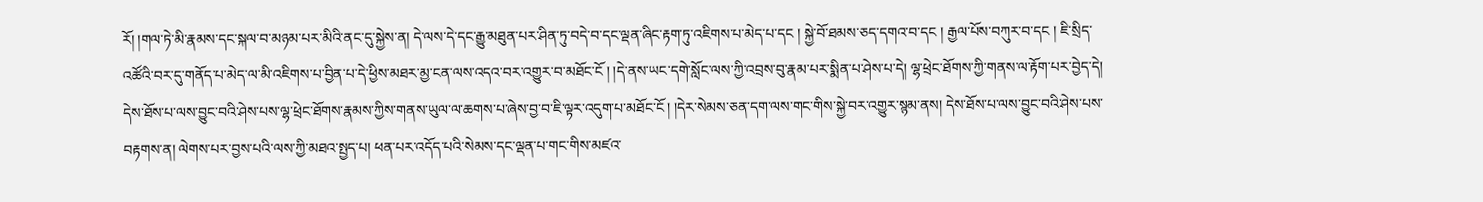རོ། །གལ་ཏེ་མི་རྣམས་དང་སྐལ་བ་མཉམ་པར་མིའི་ནང་དུ་སྐྱེས་ན། དེ་ལས་དེ་དང་རྒྱུ་མཐུན་པར་ཤིན་ཏུ་བདེ་བ་དང་ལྡན་ཞིང་རྟག་ཏུ་འཇིགས་པ་མེད་པ་དང ། སྐྱེ་བོ་ཐམས་ཅད་དགའ་བ་དང ། རྒྱལ་པོས་བཀུར་བ་དང ། ཇི་སྲིད་འཚོའི་བར་དུ་གནོད་པ་མེད་ལ་མི་འཇིགས་པ་བྱིན་པ་དེ་ཕྱིས་མཐར་མྱ་ངན་ལས་འདའ་བར་འགྱུར་བ་མཐོང་ངོ ། །དེ་ནས་ཡང་དགེ་སློང་ལས་ཀྱི་འབྲས་བུ་རྣམ་པར་སྨིན་པ་ཤེས་པ་དེ། ལྷ་ཕྲེང་ཐོགས་ཀྱི་གནས་ལ་རྟོག་པར་བྱེད་དེ། དེས་ཐོས་པ་ལས་བྱུང་བའི་ཤེས་པས་ལྷ་ཕྲེང་ཐོགས་རྣམས་ཀྱིས་གནས་ཡུལ་ལ་ཆགས་པ་ཞེས་བྱ་བ་ཇི་ལྟར་འདུག་པ་མཐོང་ངོ ། །དེར་སེམས་ཅན་དག་ལས་གང་གིས་སྐྱེ་བར་འགྱུར་སྙམ་ནས། དེས་ཐོས་པ་ལས་བྱུང་བའི་ཤེས་པས་བརྟགས་ན། ལེགས་པར་བྱས་པའི་ལས་ཀྱི་མཐའ་སྤྱད་པ། ཕན་པར་འདོད་པའི་སེམས་དང་ལྡན་པ་གང་གིས་མཛའ་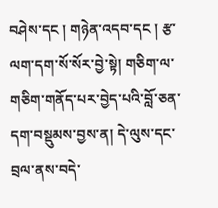བཤེས་དང ། གཉེན་འདབ་དང ། རྩ་ལག་དག་སོ་སོར་བྱེ་སྟེ། གཅིག་ལ་གཅིག་གནོད་པར་བྱེད་པའི་བློ་ཅན་དག་བསྡུམས་བྱས་ན། དེ་ལུས་དང་བྲལ་ནས་བདེ་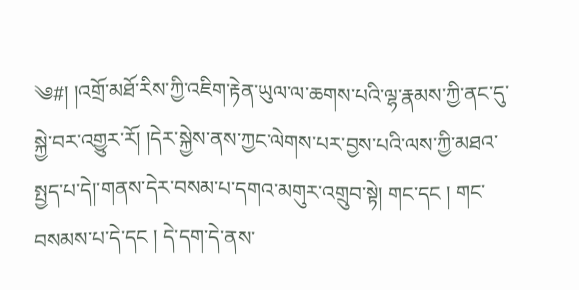༄#། །འགྲོ་མཐོ་རིས་ཀྱི་འཇིག་རྟེན་ཡུལ་ལ་ཆགས་པའི་ལྷ་རྣམས་ཀྱི་ནང་དུ་སྐྱེ་བར་འགྱུར་རོ། །དེར་སྐྱེས་ནས་ཀྱང་ལེགས་པར་བྱས་པའི་ལས་ཀྱི་མཐའ་སྤྱད་པ་དེ།་གནས་དེར་བསམ་པ་དགའ་མགུར་འགྲུབ་སྟེ། གང་དང ། གང་བསམས་པ་དེ་དང ། དེ་དག་དེ་ནས་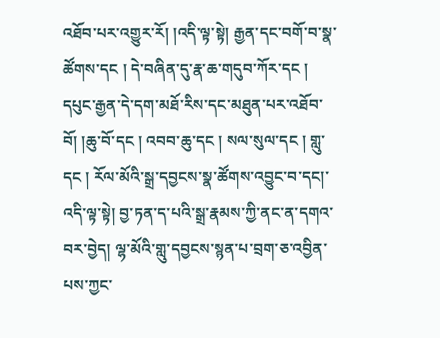འཐོབ་པར་འགྱུར་རོ། །འདི་ལྟ་སྟེ། རྒྱན་དང་བགོ་བ་སྣ་ཚོགས་དང ། དེ་བཞིན་དུ་རྣ་ཆ་གདུབ་ཀོར་དང ། དཔུང་རྒྱན་དེ་དག་མཐོ་རིས་དང་མཐུན་པར་འཐོབ་བོ། །ཆུ་བོ་དང ། འབབ་ཆུ་དང ། སལ་སུལ་དང ། གླུ་དང ། རོལ་མོའི་སྒྲ་དབྱངས་སྣ་ཚོགས་འབྱུང་བ་དང།་འདི་ལྟ་སྟེ། བྱ་ཏན་ད་པའི་སྒྲ་རྣམས་ཀྱི་ནང་ན་དགའ་བར་བྱེད། ལྷ་མོའི་གླུ་དབྱངས་སྙན་པ་བྲག་ཅ་འབྱིན་པས་ཀྱང་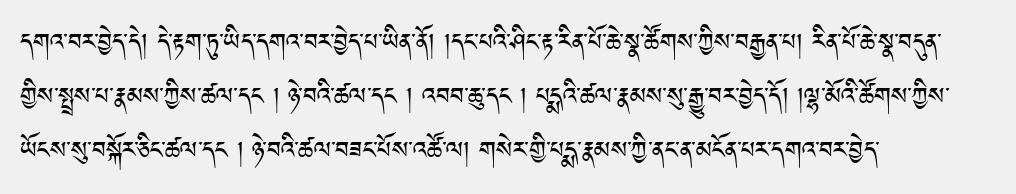དགའ་བར་བྱེད་དེ། དེ་རྟག་ཏུ་ཡིད་དགའ་བར་བྱེད་པ་ཡིན་ནོ། །དང་པའི་ཤིང་རྟ་རིན་པོ་ཆེ་སྣ་ཚོགས་ཀྱིས་བརྒྱན་པ། རིན་པོ་ཆེ་སྣ་བདུན་གྱིས་སྤྲས་པ་རྣམས་ཀྱིས་ཚལ་དང ། ཉེ་བའི་ཚལ་དང ། འབབ་ཆུ་དང ། པདྨའི་ཚལ་རྣམས་སུ་རྒྱུ་བར་བྱེད་དོ། །ལྷ་མོའི་ཚོགས་ཀྱིས་ཡོངས་སུ་བསྐོར་ཅིང་ཚལ་དང ། ཉེ་བའི་ཚལ་བཟང་པོས་འཚོ་ལ། གསེར་གྱི་པདྨ་རྣམས་ཀྱི་ནང་ན་མངོན་པར་དགའ་བར་བྱེད་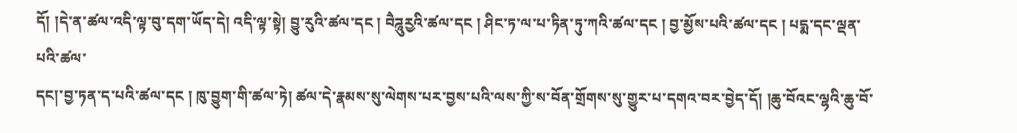དོ། །དེ་ན་ཚལ་འདི་ལྟ་བུ་དག་ཡོད་དེ། འདི་ལྟ་སྟེ། བྱུ་རུའི་ཚལ་དང ། བཻཌཱུརྱའི་ཚལ་དང ། ཤིང་ཏ་ལ་པ་ཏིན་ཏུ་ཀའི་ཚལ་དང ། བྱ་མྱོས་པའི་ཚལ་དང ། པདྨ་དང་ལྡན་པའི་ཚལ་
དང།་བྱ་ཏན་ད་པའི་ཚལ་དང ། ཁུ་བྱུག་གི་ཚལ་ཏེ། ཚལ་དེ་རྣམས་སུ་ལེགས་པར་བྱས་པའི་ལས་ཀྱི་ས་བོན་གྲོགས་སུ་གྱུར་པ་དགའ་བར་བྱེད་དོ། །ཆུ་བོའང་ལྷའི་ཆུ་བོ་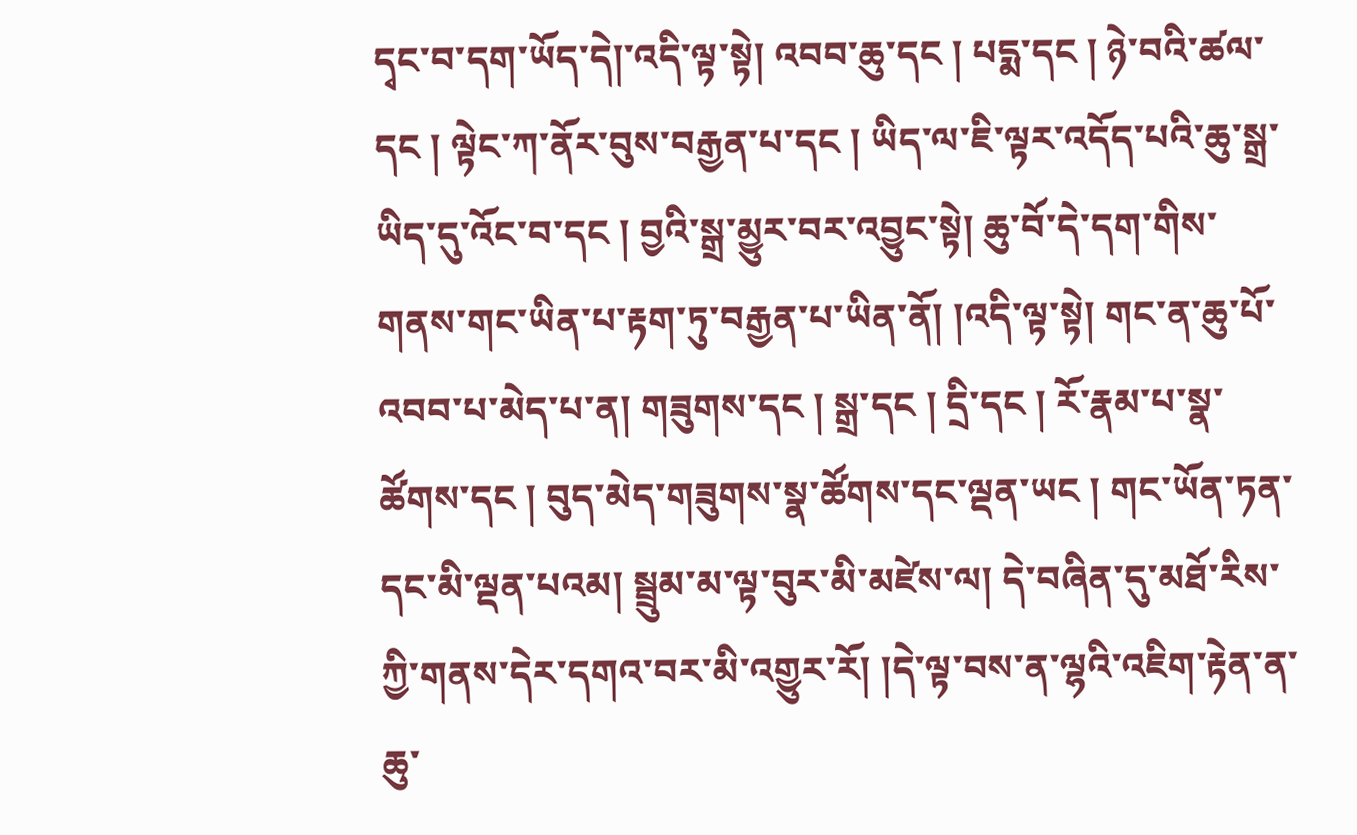དྭང་བ་དག་ཡོད་དེ།་འདི་ལྟ་སྟེ། འབབ་ཆུ་དང ། པདྨ་དང ། ཉེ་བའི་ཚལ་དང ། ལྟེང་ཀ་ནོར་བུས་བརྒྱན་པ་དང ། ཡིད་ལ་ཇི་ལྟར་འདོད་པའི་ཆུ་སྒྲ་ཡིད་དུ་འོང་བ་དང ། བྱའི་སྒྲ་མྱུར་བར་འབྱུང་སྟེ། ཆུ་བོ་དེ་དག་གིས་གནས་གང་ཡིན་པ་རྟག་ཏུ་བརྒྱན་པ་ཡིན་ནོ། །འདི་ལྟ་སྟེ། གང་ན་ཆུ་པོ་འབབ་པ་མེད་པ་ན། གཟུགས་དང ། སྒྲ་དང ། དྲི་དང ། རོ་རྣམ་པ་སྣ་ཚོགས་དང ། བུད་མེད་གཟུགས་སྣ་ཚོགས་དང་ལྡན་ཡང ། གང་ཡོན་ཏན་དང་མི་ལྡན་པའམ། སྦྲུམ་མ་ལྟ་བུར་མི་མཛེས་ལ། དེ་བཞིན་དུ་མཐོ་རིས་ཀྱི་གནས་དེར་དགའ་བར་མི་འགྱུར་རོ། །དེ་ལྟ་བས་ན་ལྷའི་འཇིག་རྟེན་ན་ཆུ་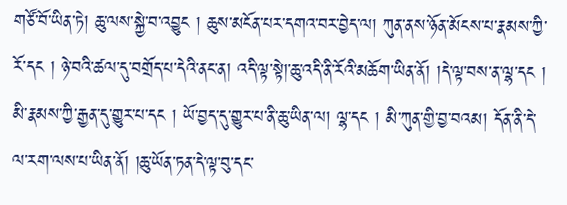གཙོ་བོ་ཡིན་ཏེ། ཆུ་ལས་སྐྱེ་བ་འབྱུང ། ཆུས་མངོན་པར་དགའ་བར་བྱེད་ལ། ཀུན་ནས་ཉོན་མོངས་པ་རྣམས་ཀྱི་རོ་དང ། ཉེ་བའི་ཚལ་དུ་བགྲོད་པ་དེའི་ནང་ན། འདི་ལྟ་སྟེ།་ཆུ་འདི་ནི་རོའི་མཆོག་ཡིན་ནོ། །དེ་ལྟ་བས་ན་ལྷ་དང ། མི་རྣམས་ཀྱི་རྒྱན་དུ་གྱུར་པ་དང ། ཡོ་བྱད་དུ་གྱུར་པ་ནི་ཆུ་ཡིན་ལ། ལྷ་དང ། མི་ཀུན་གྱི་བྱ་བའམ། དོན་ནི་དེ་ལ་རག་ལས་པ་ཡིན་ནོ། །ཆུ་ཡོན་ཏན་དེ་ལྟ་བུ་དང་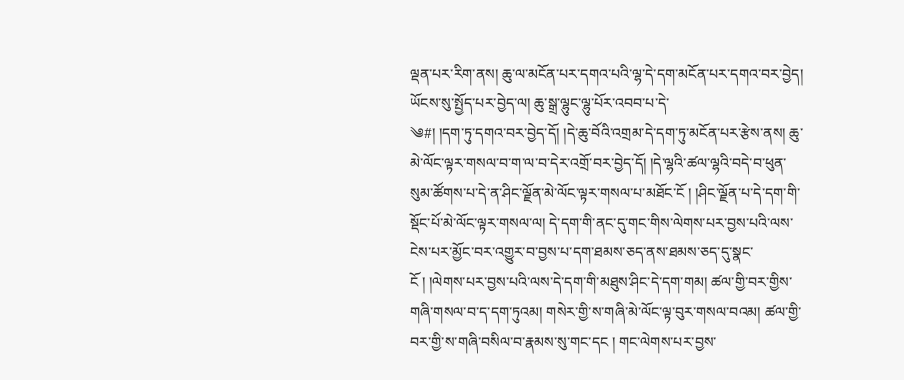ལྡན་པར་རིག་ནས། ཆུ་ལ་མངོན་པར་དགའ་པའི་ལྷ་དེ་དག་མངོན་པར་དགའ་བར་བྱེད། ཡོངས་སུ་སྤྱོད་པར་བྱེད་ལ། ཆུ་སྒྲ་ལྷུང་ལྷུ་པོར་འབབ་པ་དེ་
༄#། །དག་ཏུ་དགའ་བར་བྱེད་དོ། །དེ་ཆུ་བོའི་འགྲམ་དེ་དག་ཏུ་མངོན་པར་རྩེས་ནས། ཆུ་མེ་ལོང་ལྟར་གསལ་བ་ག་ལ་བ་དེར་འགྲོ་བར་བྱེད་དོ། །དེ་ལྷའི་ཚལ་ལྷའི་བདེ་བ་ཕུན་སུམ་ཚོགས་པ་དེ་ན་ཤིང་ལྗོན་མེ་ལོང་ལྟར་གསལ་པ་མཐོང་ངོ ། །ཤིང་ལྗོན་པ་དེ་དག་གི་སྡོང་པོ་མེ་ལོང་ལྟར་གསལ་ལ། དེ་དག་གི་ནང་དུ་གང་གིས་ལེགས་པར་བྱས་པའི་ལས་ངེས་པར་མྱོང་བར་འགྱུར་བ་བྱས་པ་དག་ཐམས་ཅད་ནས་ཐམས་ཅད་དུ་སྣང་ངོ ། །ལེགས་པར་བྱས་པའི་ལས་དེ་དག་གི་མཐུས་ཤིང་དེ་དག་གམ། ཚལ་གྱི་བར་གྱིས་གཞི་གསལ་བ་ད་དག་ཏུའམ། གསེར་གྱི་ས་གཞི་མེ་ལོང་ལྟ་བུར་གསལ་བའམ། ཚལ་གྱི་བར་གྱི་ས་གཞི་བསིལ་བ་རྣམས་སུ་གང་དང ། གང་ལེགས་པར་བྱས་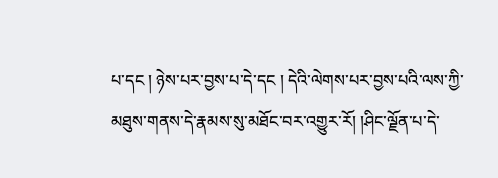པ་དང ། ཉེས་པར་བྱས་པ་དེ་དང ། དེའི་ལེགས་པར་བྱས་པའི་ལས་ཀྱི་མཐུས་གནས་དེ་རྣམས་སུ་མཐོང་བར་འགྱུར་རོ། །ཤིང་ལྗོན་པ་དེ་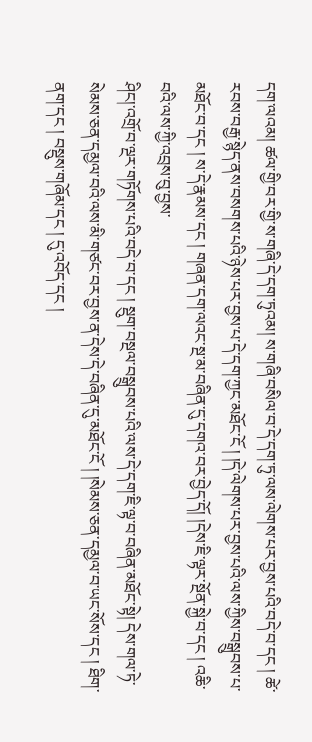དག་ལའམ། ཚལ་གྱི་བར་གྱི་ས་གཞི་དེ་དག་ཏུའམ། ས་གཞི་བསིལ་བ་དེ་དག་ཏུ་ལས་ལེགས་པར་བྱས་པའི་བདེ་བ་དང ། ཚེ་རབས་བརྒྱ་སྙེད་ནས་བསགས་པའི་ཉེས་པར་བྱས་པ་དེ་དག་ཀྱང་མཐོང་ངོ ། །དེ་ལེགས་པར་བྱས་པའི་ལས་ཀྱིས་བསྒྲུབས་པ་མཐོང་བ་དང ། ས་དེ་རྣམས་དང ། གཞན་དག་ལའང་སྔ་མ་བཞིན་དུ་དགའ་བར་བྱེད་དོ། །དེས་ཇི་ལྟར་སྔོན་སྐྱེ་བ་དང ། འཆི་བའི་ལས་ཀྱི་འབྲས་བུ་བྱས་
ཤིང།་འགྲོ་བ་ལྔར་གཏོགས་པའི་བདེ་བ་དང ། སྡུག་བསྔལ་བསྒྲུབས་པའི་ལས་དེ་དག་ཇི་ལྟ་བ་བཞིན་མཐོང་སྟེ། དེས་གལ་ཏེ་སེམས་ཅན་དམྱལ་བའི་ལས་མི་གཙང་བར་བྱས་ན་དེས་དེ་བཞིན་དུ་མཐོང་ངོ ། །སེམས་ཅན་དམྱལ་བ་ཡང་སོས་དང ། ཐིག་ནག་དང ། བསྡུས་གཞོམ་དང ། དུ་འབོད་དང །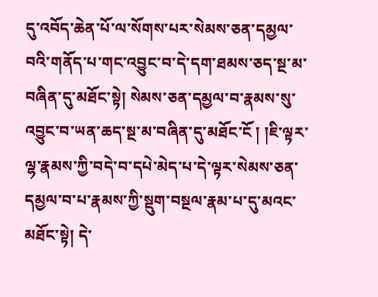དུ་འབོད་ཆེན་པོ་ལ་སོགས་པར་སེམས་ཅན་དམྱལ་བའི་གནོད་པ་གང་འབྱུང་བ་དེ་དག་ཐམས་ཅད་སྔ་མ་བཞིན་དུ་མཐོང་སྟེ། སེམས་ཅན་དམྱལ་བ་རྣམས་སུ་འབྱུང་བ་ཡན་ཆད་སྔ་མ་བཞིན་དུ་མཐོང་ངོ ། །ཇི་ལྟར་ལྷ་རྣམས་ཀྱི་བདེ་བ་དཔེ་མེད་པ་དེ་ལྟར་སེམས་ཅན་དམྱལ་བ་པ་རྣམས་ཀྱི་སྡུག་བསྔལ་རྣམ་པ་དུ་མའང་མཐོང་སྟེ། དེ་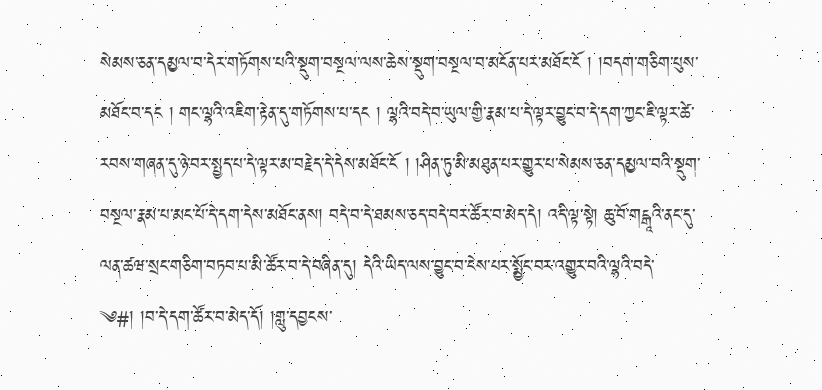སེམས་ཅན་དམྱལ་བ་དེར་གཏོགས་པའི་སྡུག་བསྔལ་ལས་ཆེས་སྡུག་བསྔལ་བ་མངོན་པར་མཐོང་ངོ ། །བདག་གཅིག་པུས་མཐོང་བ་དང ། གང་ལྷའི་འཇིག་རྟེན་དུ་གཏོགས་པ་དང ། ལྷའི་བདེ་བ་ཡུལ་གྱི་རྣམ་པ་དེ་ལྟར་བྱུང་བ་དེ་དག་ཀྱང་ཇི་ལྟར་ཚེ་རབས་གཞན་དུ་ཉེ་བར་སྤྱད་པ་དེ་ལྟར་མ་བརྗེད་དེ་དེས་མཐོང་ངོ ། །ཤིན་ཏུ་མི་མཐུན་པར་གྱུར་པ་སེམས་ཅན་དམྱལ་བའི་སྡུག་བསྔལ་རྣམ་པ་མང་པོ་དེ་དག་དེས་མཐོང་ནས། བདེ་བ་དེ་ཐམས་ཅད་བདེ་བར་ཚོར་བ་མེད་དེ། འདི་ལྟ་སྟེ། ཆུ་བོ་གངྒཱའི་ནང་དུ་ལན་ཚཝ་སྲང་གཅིག་བཏབ་པ་མི་ཚོར་བ་དེ་བཞིན་དུ། དེའི་ཡིད་ལས་བྱུང་བ་ངེས་པར་སྨྱོང་བར་འགྱུར་བའི་ལྷའི་བདེ་
༄#། །བ་དེ་དག་ཚོར་བ་མེད་དོ། །གླུ་དབྱངས་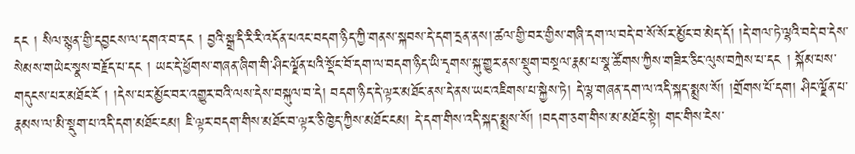དང ། སིལ་སྙན་གྱི་དབྱངས་ལ་དགའ་བ་དང ། བྱའི་སྒྲ་དི་རི་རི་འདོན་པའང་བདག་ཉིད་ཀྱི་གནས་སྐབས་དེ་དག་དྲན་ནས།་ཚལ་གྱི་བར་གྱིས་གཞི་དག་ལ་བདེ་བ་སོ་སོར་མྱོང་བ་མེད་དོ། །དེ་གལ་ཏེ་ལྷའི་བདེ་བ་དེས་སེམས་གཡེང་སྣས་བརྗོད་པ་དང ། ཡང་དེ་ཕྱོགས་གཞན་ཞིག་གི་ཤིང་ལྗོན་པའི་སྡོང་བོ་དག་ལ་བདག་ཉིད་ཡི་དྭགས་སྐུ་གྱུར་ནས་སྡུག་བསྔལ་རྣམ་པ་སྣ་ཚོགས་ཀྱིས་གཟིར་ཅིང་ལུས་བཀྲེས་པ་དང ། སྐོམ་པས་གདུངས་པར་མཐོང་ངོ ། །དེས་པར་མྱོང་བར་འགྱུར་བའི་ལས་དེས་བསྐུལ་བ་དེ། བདག་ཉིད་དེ་ལྟར་མཐོང་ནས་དེ་ནས་ཡང་འཇིགས་པ་སྐྱེས་ཏེ། དེ་ལྷ་གཞན་དག་ལ་འདི་སྐད་སྨྲས་སོ། །གྲོགས་པོ་དག། ཤིང་ལྗོན་པ་རྣམས་ལ་མི་སྡུག་པ་འདི་དག་མཐོང་ངམ། ཇི་ལྟར་བདག་གིས་མཐོང་བ་ལྟར་ཅི་ཁྱེད་ཀྱིས་མཐོང་ངམ། དེ་དག་གིས་འདི་སྐད་སྨྲས་སོ། །བདག་ཅག་གིས་མ་མཐོང་སྟེ། གང་གིས་ངེས་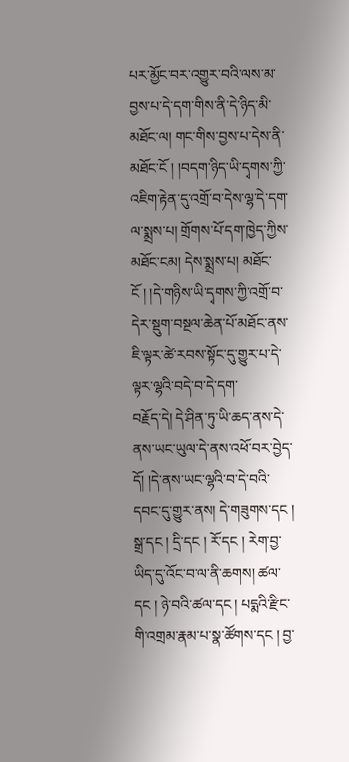པར་མྱོང་བར་འགྱུར་བའི་ལས་མ་བྱས་པ་དེ་དག་གིས་ནི་དེ་ཉིད་མི་མཐོང་ལ། གང་གིས་བྱས་པ་དེས་ནི་མཐོང་ངོ ། །བདག་ཉིད་ཡི་དྭགས་ཀྱི་འཇིག་རྟེན་དུ་འགྲོ་བ་དེས་ལྷ་དེ་དག་ལ་སྨྲས་པ། གྲོགས་པོ་དག་ཁྱེད་ཀྱིས་མཐོང་ངམ། དེས་སྨྲས་པ། མཐོང་ངོ ། །དེ་གཉིས་ཡི་དྭགས་ཀྱི་འགྲོ་བ་དེར་སྡུག་བསྔལ་ཆེན་པོ་མཐོང་ནས་ཇི་ལྟར་ཚེ་རབས་སྟོང་དུ་གྱུར་པ་དེ་ལྟར་ལྷའི་བདེ་བ་དེ་དག་
བརྗོད་དེ། དེ་ཤིན་ཏུ་ཡི་ཆད་ནས་དེ་ནས་ཡང་ཡུལ་དེ་ནས་འཕོ་བར་བྱེད་དོ། །དེ་ནས་ཡང་ལྷའི་བ་དེ་བའི་དབང་དུ་གྱུར་ནས། དེ་གཟུགས་དང ། སྒྲ་དང ། དྲི་དང ། རོ་དང ། རེག་བྱ་ཡིད་དུ་འོང་བ་ལ་ནི་ཆགས། ཚལ་དང ། ཉེ་བའི་ཚལ་དང ། པདྨའི་རྫིང་གི་འགྲམ་རྣམ་པ་སྣ་ཚོགས་དང ། བྱ་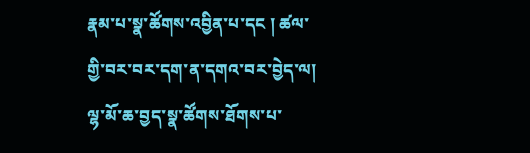རྣམ་པ་སྣ་ཚོགས་འབྱིན་པ་དང ། ཚལ་གྱི་བར་བར་དག་ན་དགའ་བར་བྱེད་ལ། ལྷ་མོ་ཆ་བྱད་སྣ་ཚོགས་ཐོགས་པ་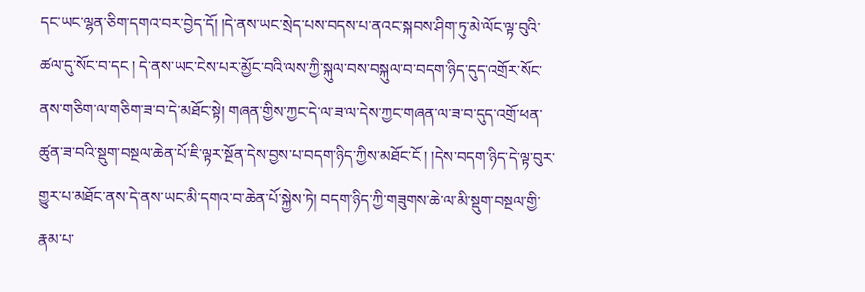དང་ཡང་ལྷན་ཅིག་དགའ་བར་བྱེད་དོ། །དེ་ནས་ཡང་སྲེད་པས་བདས་པ་ནའང་སྐབས་ཤིག་ཏུ་མེ་ལོང་ལྟ་བུའི་ཚལ་དུ་སོང་བ་དང ། དེ་ནས་ཡང་ངེས་པར་མྱོང་བའི་ལས་ཀྱི་སྐུལ་བས་བསྐུལ་བ་བདག་ཉིད་དུད་འགྲོར་སོང་ནས་གཅིག་ལ་གཅིག་ཟ་བ་དེ་མཐོང་སྟེ། གཞན་གྱིས་ཀྱང་དེ་ལ་ཟ་ལ་དེས་ཀྱང་གཞན་ལ་ཟ་བ་དུད་འགྲོ་ཕན་ཚུན་ཟ་བའི་སྡུག་བསྔལ་ཆེན་པོ་ཇི་ལྟར་སྔོན་དེས་བྱས་པ་བདག་ཉིད་ཀྱིས་མཐོང་ངོ ། །དེས་བདག་ཉིད་དེ་ལྟ་བུར་གྱུར་པ་མཐོང་ནས་དེ་ནས་ཡང་མི་དགའ་བ་ཆེན་པོ་སྐྱེས་ཏེ། བདག་ཉིད་ཀྱི་གཟུགས་ཆེ་ལ་མི་སྡུག་བསྔལ་གྱི་རྣམ་པ་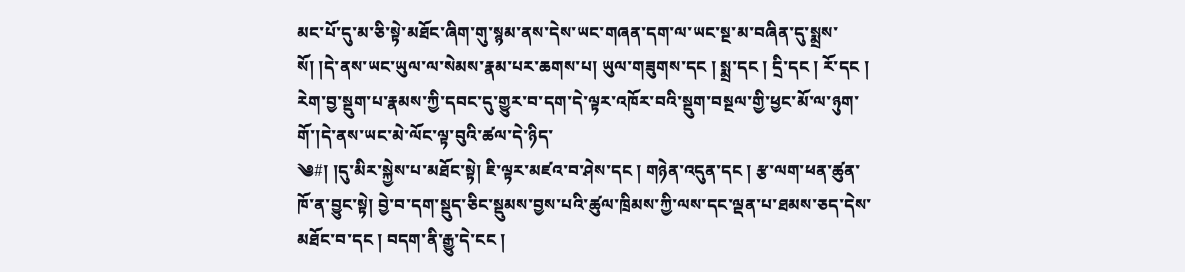མང་པོ་དུ་མ་ཅི་སྟེ་མཐོང་ཞིག་གུ་སྙམ་ནས་དེས་ཡང་གཞན་དག་ལ་ཡང་སྔ་མ་བཞིན་དུ་སྨྲས་སོ། །དེ་ནས་ཡང་ཡུལ་ལ་སེམས་རྣམ་པར་ཆགས་པ། ཡུལ་གཟུགས་དང ། སྨྲ་དང ། དྲི་དང ། རོ་དང ། རེག་བྱ་སྡུག་པ་རྣམས་ཀྱི་དབང་དུ་གྱུར་བ་དག་དེ་ལྟར་འཁོར་བའི་སྡུག་བསྔལ་གྱི་ཕྱང་མོ་ལ་ཉུག་གོ་།དེ་ནས་ཡང་མེ་ལོང་ལྟ་བུའི་ཚལ་དེ་ཉིད་
༄#། །དུ་མིར་སྐྱེས་པ་མཐོང་སྟེ། ཇི་ལྟར་མཛའ་བ་ཤེས་དང ། གཉེན་འདུན་དང ། རྩ་ལག་ཕན་ཚུན་ཁོ་ན་བྱུང་སྟེ། བྱེ་བ་དག་སྡུད་ཅིང་སྡུམས་བྱས་པའི་ཚུལ་ཁྲིམས་ཀྱི་ལས་དང་ལྡན་པ་ཐམས་ཅད་དེས་མཐོང་བ་དང ། བདག་ནི་རྒྱུ་དེ་ངང །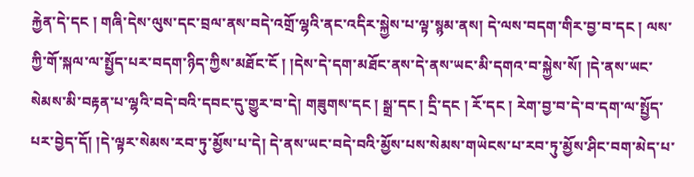རྐྱེན་དེ་དང ། གཞི་དེས་ལུས་དང་བྲལ་ནས་བདེ་འགྲོ་ལྷའི་ནང་འདིར་སྐྱེས་པ་ལྟ་སྙམ་ནས། དེ་ལས་བདག་གིར་བྱ་བ་དང ། ལས་ཀྱི་གོ་སྐལ་ལ་སྤྱོད་པར་བདག་ཉིད་ཀྱིས་མཐོང་ངོ ། །དེས་དེ་དག་མཐོང་ནས་དེ་ནས་ཡང་མི་དགའ་བ་སྐྱེས་སོ། །དེ་ནས་ཡང་སེམས་མི་བརྟན་པ་ལྷའི་བདེ་བའི་དབང་དུ་གྱུར་བ་དེ། གཟུགས་དང ། སྒྲ་དང ། དྲི་དང ། རོ་དང ། རེག་བྱ་བ་དེ་བ་དག་ལ་སྤྱོད་པར་བྱེད་དོ། །དེ་ལྟར་སེམས་རབ་ཏུ་མྱོས་པ་དེ། དེ་ནས་ཡང་བདེ་བའི་མྱོས་པས་སེམས་གཡེངས་པ་རབ་ཏུ་མྱོས་ཤིང་བག་མེད་པ་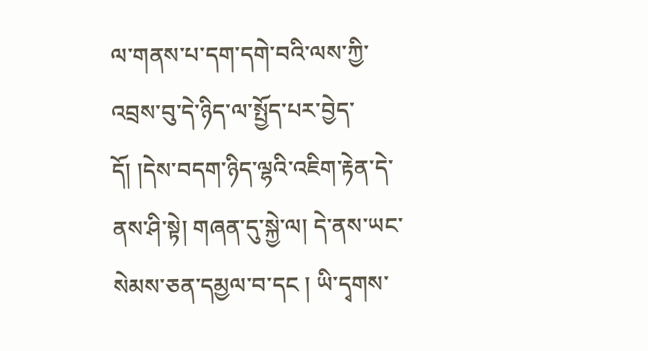ལ་གནས་པ་དག་དགེ་བའི་ལས་ཀྱི་འབྲས་བུ་དེ་ཉིད་ལ་སྤྱོད་པར་བྱེད་དོ། །དེས་བདག་ཉིད་ལྷའི་འཇིག་རྟེན་དེ་ནས་ཤི་སྟེ། གཞན་དུ་སྐྱེ་ལ། དེ་ནས་ཡང་སེམས་ཅན་དམྱལ་བ་དང ། ཡི་དྭགས་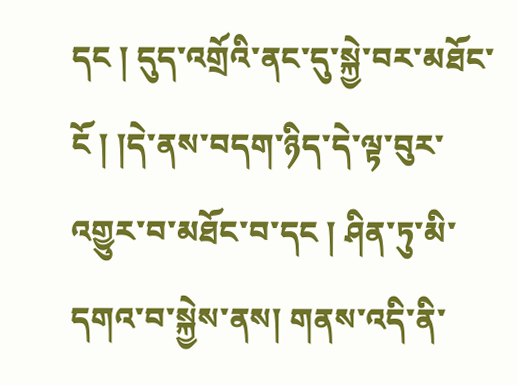དང ། དུད་འགྲོའི་ནང་དུ་སྐྱེ་བར་མཐོང་ངོ ། །དེ་ནས་བདག་ཉིད་དེ་ལྟ་བུར་འགྱུར་བ་མཐོང་བ་དང ། ཤིན་ཏུ་མི་དགའ་བ་སྐྱེས་ནས། གནས་འདི་ནི་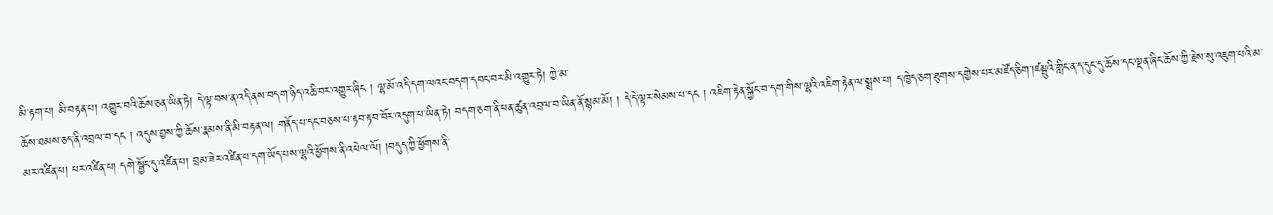མི་རྟག་པ། མི་བརྟན་པ། འགྱུར་བའི་ཆོས་ཅན་ཡིན་ཏེ། དེ་ལྟ་བས་ན་འདི་ནས་བདག་ཉིད་འཆི་བར་འགྱུར་ཞིང ། ལྷ་མོ་འདི་དག་ལའང་བདག་དབང་བར་མི་འགྱུར་ཏེ། ཀྱེ་མ་
ཆོས་ཐམས་ཅད་ནི་འབྲལ་བ་དང ། འདུས་བྱས་ཀྱི་ཆོས་རྣམས་ནི་མི་བརྟན་ལ། གནོད་པ་དང་བཅས་པ་རྟབ་རྟབ་བོར་འདུག་པ་ཡིན་ཏེ། བདག་ཅག་ནི་ཕན་ཚུན་འབྲལ་བ་ཡིན་ནོ་སྙམ་མོ། ། དེ་དེ་ལྟར་སེམས་པ་དང ། འཇིག་རྟེན་སྐྱོང་བ་དག་གིས་ལྷའི་འཇིག་རྟེན་ལ་སྨྲས་པ། ད་ཁྱེད་ཅག་ཐུགས་དགྱེས་པར་མཛོད་ཅིག་།ཛམྦུའི་གླིང་ན་ད་དུང་དུ་ཆོས་དང་ལྡན་ཞིང་ཆོས་ཀྱི་རྗེས་སུ་འཇུག་པའི་མ་མར་འཛིན་པ། ཕར་འཛིན་པ། དགེ་སྦྱོང་དུ་འཛིན་པ། བྲམ་ཟེར་འཛིན་པ་དག་ཡོད་པས་ལྷའི་ཕྱོགས་ནི་འཕེལ་ལོ། །བདུད་ཀྱི་ཕྱོགས་ནི་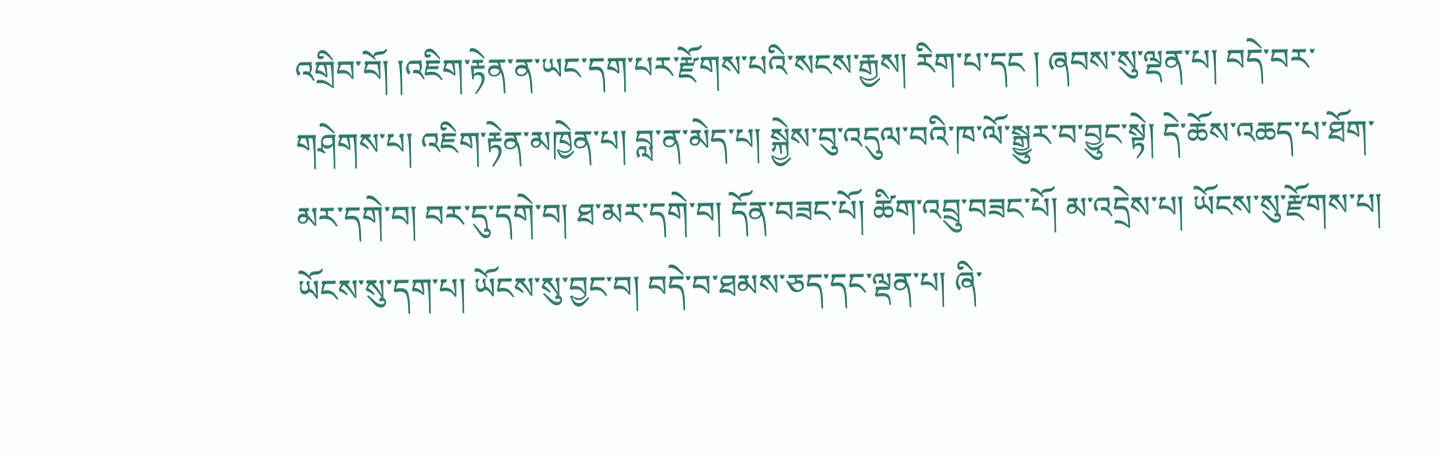འགྲིབ་བོ། །འཇིག་རྟེན་ན་ཡང་དག་པར་རྫོགས་པའི་སངས་རྒྱས། རིག་པ་དང ། ཞབས་སུ་ལྡན་པ། བདེ་བར་གཤེགས་པ། འཇིག་རྟེན་མཁྱེན་པ། བླ་ན་མེད་པ། སྐྱེས་བུ་འདུལ་བའི་ཁ་ལོ་སྒྱུར་བ་བྱུང་སྟེ། དེ་ཆོས་འཆད་པ་ཐོག་མར་དགེ་བ། བར་དུ་དགེ་བ། ཐ་མར་དགེ་བ། དོན་བཟང་པོ། ཚིག་འབྲུ་བཟང་པོ། མ་འདྲེས་པ། ཡོངས་སུ་རྫོགས་པ། ཡོངས་སུ་དག་པ། ཡོངས་སུ་བྱང་བ། བདེ་བ་ཐམས་ཅད་དང་ལྡན་པ། ཞི་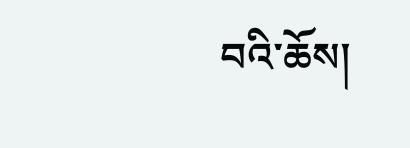བའི་ཆོས།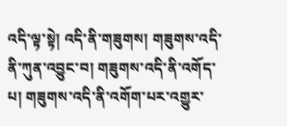འདི་ལྟ་སྟེ། འདི་ནི་གཟུགས། གཟུགས་འདི་ནི་ཀུན་འབྱུང་བ། གཟུགས་འདི་ནི་འགོད་པ། གཟུགས་འདི་ནི་འགོག་པར་འགྱུར་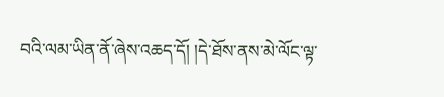བའི་ལམ་ཡིན་ནོ་ཞེས་འཆད་དོ། །དེ་ཐོས་ནས་མེ་ལོང་ལྟ་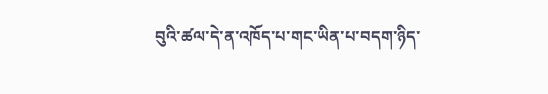བུའི་ཚལ་དེ་ན་འཁོད་པ་གང་ཡིན་པ་བདག་ཉིད་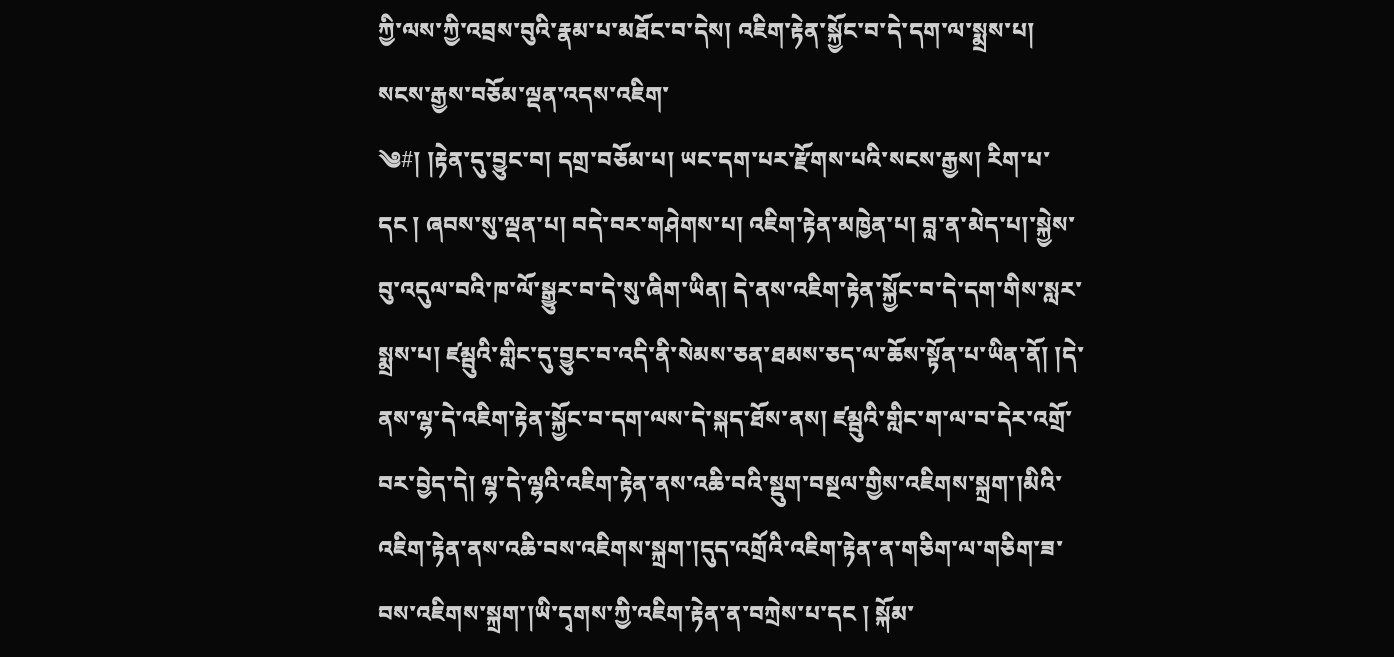ཀྱི་ལས་ཀྱི་འབྲས་བུའི་རྣམ་པ་མཐོང་བ་དེས། འཇིག་རྟེན་སྐྱོང་བ་དེ་དག་ལ་སྨྲས་པ། སངས་རྒྱས་བཅོམ་ལྡན་འདས་འཇིག་
༄#། །རྟེན་དུ་བྱུང་བ། དགྲ་བཅོམ་པ། ཡང་དག་པར་རྫོགས་པའི་སངས་རྒྱས། རིག་པ་དང ། ཞབས་སུ་ལྡན་པ། བདེ་བར་གཤེགས་པ། འཇིག་རྟེན་མཁྱེན་པ། བླ་ན་མེད་པ།་སྐྱེས་བུ་འདུལ་བའི་ཁ་ལོ་སྒྱུར་བ་དེ་སུ་ཞིག་ཡིན། དེ་ནས་འཇིག་རྟེན་སྐྱོང་བ་དེ་དག་གིས་སླར་སྨྲས་པ། ཛམྦུའི་གླིང་དུ་བྱུང་བ་འདི་ནི་སེམས་ཅན་ཐམས་ཅད་ལ་ཆོས་སྟོན་པ་ཡིན་ནོ། །དེ་ནས་ལྷ་དེ་འཇིག་རྟེན་སྐྱོང་བ་དག་ལས་དེ་སྐད་ཐོས་ནས། ཛམྦུའི་གླིང་ག་ལ་བ་དེར་འགྲོ་བར་བྱེད་དེ། ལྷ་དེ་ལྷའི་འཇིག་རྟེན་ནས་འཆི་བའི་སྡུག་བསྔལ་གྱིས་འཇིགས་སྐྲག་།མིའི་འཇིག་རྟེན་ནས་འཆི་བས་འཇིགས་སྐྲག་།དུད་འགྲོའི་འཇིག་རྟེན་ན་གཅིག་ལ་གཅིག་ཟ་བས་འཇིགས་སྐྲག་།ཡི་དྭགས་ཀྱི་འཇིག་རྟེན་ན་བཀྲེས་པ་དང ། སྐོམ་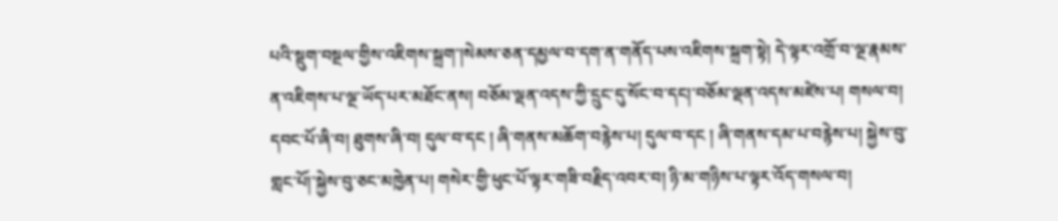པའི་སྡུག་བསྔལ་གྱིས་འཇིགས་སྐྲག་།སེམས་ཅན་དམྱལ་བ་དག་ན་གནོད་པས་འཇིགས་སྐྲག་སྟེ། དེ་ལྟར་འགྲོ་བ་ལྔ་རྣམས་ན་འཇིགས་པ་ལྔ་ཡོད་པར་མཐོང་ནས། བཅོམ་ལྡན་འདས་ཀྱི་དྲུང་དུ་སོང་བ་དང།་བཅོམ་ལྡན་འདས་མཛེས་པ། གསལ་བ། དབང་པོ་ཞི་བ། ཐུགས་ཞི་བ། དུལ་བ་དང ། ཞི་གནས་མཆོག་བརྙེས་པ། དུལ་བ་དང ། ཞི་གནས་དམ་པ་བརྙེས་པ། སྐྱེས་བུ་གླང་པོ།་སྐྱེས་བུ་ཅང་མཁྱེན་པ། གསེར་གྱི་ཕུང་པོ་ལྟར་གཟི་བརྗིད་འབར་བ། ཉི་མ་གཉིས་པ་ལྟར་འོད་གསལ་བ།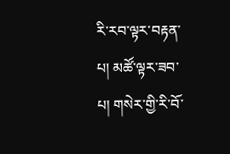རི་རབ་ལྟར་བརྟན་པ། མཚོ་ལྟར་ཟབ་པ། གསེར་གྱི་རི་བོ་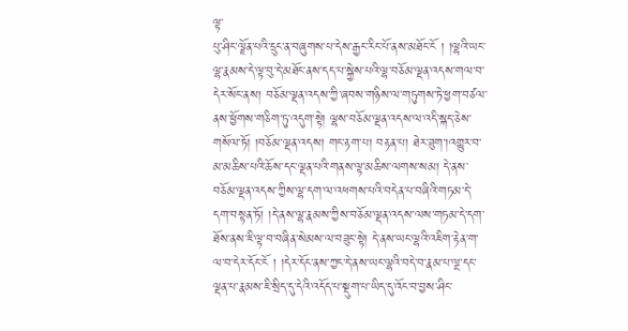ལྟ་
པུ་ཤིང་ལྗོན་པའི་དྲུང་ན་བཞུགས་པ་དེས་རྒྱང་རིང་པོ་ནས་མཐོང་ངོ ། །ལྷའི་ཡང་ལྷ་རྣམས་དེ་ལྟ་བུ་དེ་མཐོང་ནས་དད་པ་སྐྱེས་པའི་ལྷ་བཅོམ་ལྡན་འདས་གལ་བ་དེར་སོང་ནས། བཅོམ་ལྡན་འདས་ཀྱི་ཞབས་གཉིས་ལ་གཏུགས་ཏེ་ཕྱག་བཙལ་ནས་ཕྱོགས་གཅིག་ཏུ་འདུག་སྟེ། ལྷས་བཅོམ་ལྡན་འདས་ལ་འདི་སྐད་ཅེས་གསོལ་ཏོ། །བཅོམ་ལྡན་འདས། གང་རྟག་པ། བརྟན་པ། ཐེར་ཟུག་།འགྱུར་བ་མ་མཆིས་པའི་ཆོས་དང་ལྡན་པའི་གནས་ལྟ་མཆིས་ལགས་སམ། དེ་ནས་བཅོམ་ལྡན་འདས་ཀྱིས་ལྷ་དག་ལ་འཕགས་པའི་བདེན་པ་བཞིའི་གཏམ་དེ་དག་བསྟན་ཏོ། །དེ་ནས་ལྷ་རྣམས་ཀྱིས་བཅོམ་ལྡན་འདས་ལས་གཏམ་དེ་དག་ཐོས་ནས་ཇི་ལྟ་བ་བཞིན་སེམས་ལ་བཟུང་སྟེ། དེ་ནས་ཡང་ལྷའི་འཇིག་རྟེན་ག་ལ་བ་དེར་དོང་ངོ ། །དེར་དོང་ནས་ཀྱང་དེ་ནས་ཡང་ལྷའི་བདེ་བ་རྣམ་པ་ལྔ་དང་ལྡན་པ་རྣམས་ཇི་སྲིད་དུ་དེའི་འདོད་པ་སྡུག་པ་ཡིད་དུ་འོང་བ་བྱས་ཤིང་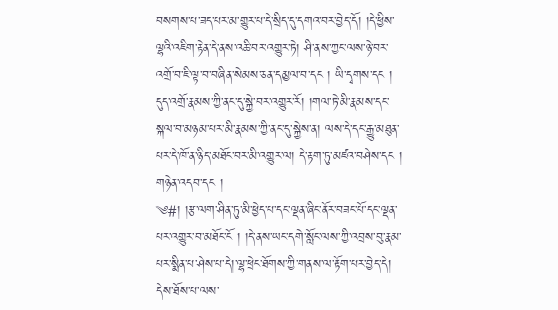བསགས་པ་ཟད་པར་མ་གྱུར་པ་དེ་སྲིད་དུ་དགའ་བར་བྱེད་དོ། །དེ་ཕྱིས་ལྷའི་འཇིག་རྟེན་དེ་ནས་འཆི་བར་འགྱུར་ཏེ། ཤི་ནས་ཀྱང་ལས་ཉེ་བར་འགྲོ་བ་ཇི་ལྟ་བ་བཞིན་སེམས་ཅན་དམྱལ་བ་དང ། ཡི་དྭགས་དང ། དུད་འགྲོ་རྣམས་ཀྱི་ནང་དུ་སྐྱེ་བར་འགྱུར་རོ། །གལ་ཏེ་མི་རྣམས་དང་སྐལ་བ་མཉམ་པར་མི་རྣམས་ཀྱི་ནང་དུ་སྐྱེས་ན། ལས་དེ་དང་རྒྱུ་མཐུན་པར་དེ་ཁོ་ན་ཉིད་མཐོང་བར་མི་འགྱུར་ལ། དེ་རྟག་ཏུ་མཛའ་བཤེས་དང ། གཉེན་འདབ་དང །
༄#། །རྩ་ལག་ཤིན་ཏུ་མི་ཕྱེད་པ་དང་ལྡན་ཞིང་ནོར་བཟང་པོ་དང་ལྡན་པར་འགྱུར་བ་མཐོང་ངོ ། །དེ་ནས་ཡང་དགེ་སློང་ལས་ཀྱི་འབྲས་བུ་རྣམ་པར་སྨིན་པ་ཤེས་པ་དེ།་ལྷ་ཕྲེང་ཐོགས་ཀྱི་གནས་ལ་རྟོག་པར་བྱེད་དེ། དེས་ཐོས་པ་ལས་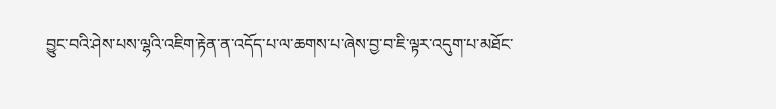བྱུང་བའི་ཤེས་པས་ལྷའི་འཇིག་རྟེན་ན་འདོད་པ་ལ་ཆགས་པ་ཞེས་བྱ་བ་ཇི་ལྟར་འདུག་པ་མཐོང་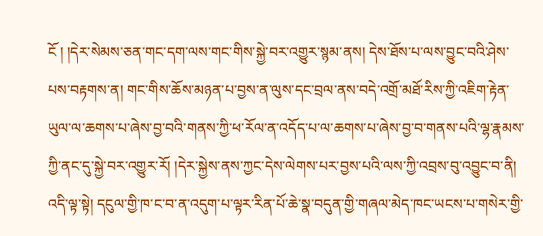ངོ ། །དེར་སེམས་ཅན་གང་དག་ལས་གང་གིས་སྐྱེ་བར་འགྱུར་སྙམ་ནས། དེས་ཐོས་པ་ལས་བྱུང་བའི་ཤེས་པས་བརྟགས་ན། གང་གིས་ཆོས་མཉན་པ་བྱས་ན་ལུས་དང་བྲལ་ནས་བདེ་འགྲོ་མཐོ་རིས་ཀྱི་འཇིག་རྟེན་ཡུལ་ལ་ཆགས་པ་ཞེས་བྱ་བའི་གནས་ཀྱི་ཕ་རོལ་ན་འདོད་པ་ལ་ཆགས་པ་ཞེས་བྱ་བ་གནས་པའི་ལྷ་རྣམས་ཀྱི་ནང་དུ་སྐྱེ་བར་འགྱུར་རོ། །དེར་སྐྱེས་ནས་ཀྱང་དེས་ལེགས་པར་བྱས་པའི་ལས་ཀྱི་འབྲས་བུ་འབྱུང་བ་ནི། འདི་ལྟ་སྟེ། དངུལ་གྱི་ཁ་ང་བ་ན་འདུག་པ་ལྟར་རིན་པོ་ཆེ་སྣ་བདུན་གྱི་གཞལ་མེད་ཁང་ཡངས་པ་གསེར་གྱི་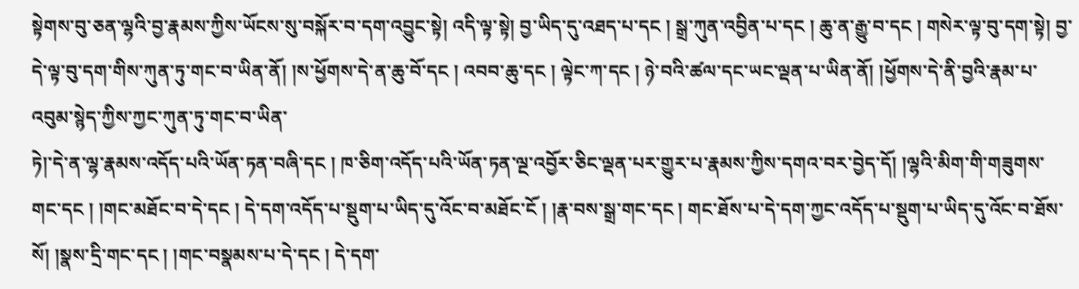སྟེགས་བུ་ཅན་ལྷའི་བྱ་རྣམས་ཀྱིས་ཡོངས་སུ་བསྐོར་བ་དག་འབྱུང་སྟེ། འདི་ལྟ་སྟེ། བྱ་ཡིད་དུ་འཐད་པ་དང ། སྒྲ་ཀུན་འབྱིན་པ་དང ། ཆུ་ན་རྒྱུ་བ་དང ། གསེར་ལྟ་བུ་དག་སྟེ། བྱ་དེ་ལྟ་བུ་དག་གིས་ཀུན་ཏུ་གང་བ་ཡིན་ནོ། །ས་ཕྱོགས་དེ་ན་ཆུ་བོ་དང ། འབབ་ཆུ་དང ། ལྟེང་ཀ་དང ། ཉེ་བའི་ཚལ་དང་ཡང་ལྡན་པ་ཡིན་ནོ། །ཕྱོགས་དེ་ནི་བྱའི་རྣམ་པ་འབུམ་སྙེད་ཀྱིས་ཀྱང་ཀུན་ཏུ་གང་བ་ཡིན་
ཏེ།་དེ་ན་ལྷ་རྣམས་འདོད་པའི་ཡོན་ཏན་བཞི་དང ། ཁ་ཅིག་འདོད་པའི་ཡོན་ཏན་ལྔ་འབྱོར་ཅིང་ལྡན་པར་གྱུར་པ་རྣམས་ཀྱིས་དགའ་བར་བྱེད་དོ། །ལྷའི་མིག་གི་གཟུགས་གང་དང ། །གང་མཐོང་བ་དེ་དང ། དེ་དག་འདོད་པ་སྡུག་པ་ཡིད་དུ་འོང་བ་མཐོང་ངོ ། །རྣ་བས་སྒྲ་གང་དང ། གང་ཐོས་པ་དེ་དག་ཀྱང་འདོད་པ་སྡུག་པ་ཡིད་དུ་འོང་བ་ཐོས་སོ། །སྣས་དྲི་གང་དང ། །གང་བསྣམས་པ་དེ་དང ། དེ་དག་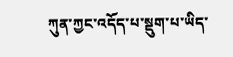ཀུན་ཀྱང་འདོད་པ་སྡུག་པ་ཡིད་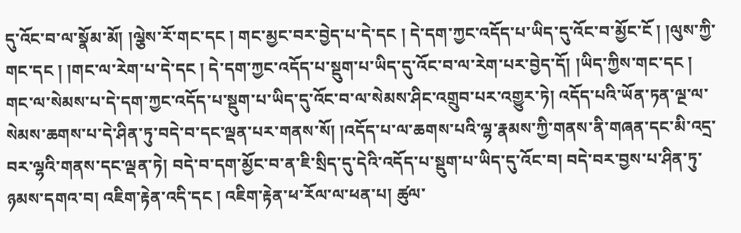དུ་འོང་བ་ལ་སྣོམ་མོ། །ལྕེས་རོ་གང་དང ། གང་མྱང་བར་བྱེད་པ་དེ་དང ། དེ་དག་ཀྱང་འདོད་པ་ཡིད་དུ་འོང་བ་མྱོང་ངོ ། །ལུས་ཀྱི་གང་དང ། །གང་ལ་རེག་པ་དེ་དང ། དེ་དག་ཀྱང་འདོད་པ་སྡུག་པ་ཡིད་དུ་འོང་བ་ལ་རེག་པར་བྱེད་དོ། །ཡིད་ཀྱིས་གང་དང ། གང་ལ་སེམས་པ་དེ་དག་ཀྱང་འདོད་པ་སྡུག་པ་ཡིད་དུ་འོང་བ་ལ་སེམས་ཤིང་འགྲུབ་པར་འགྱུར་ཏེ། འདོད་པའི་ཡོན་ཏན་ལྔ་ལ་སེམས་ཆགས་པ་དེ་ཤིན་ཏུ་བདེ་བ་དང་ལྡན་པར་གནས་སོ། །འདོད་པ་ལ་ཆགས་པའི་ལྷ་རྣམས་ཀྱི་གནས་ནི་གཞན་དང་མི་འདྲ་བར་ལྷའི་གནས་དང་ལྡན་ཏེ། བདེ་བ་དག་མྱོང་བ་ན་ཇི་སྲིད་དུ་དེའི་འདོད་པ་སྡུག་པ་ཡིད་དུ་འོང་བ། བདེ་བར་བྱས་པ་ཤིན་ཏུ་ཉམས་དགའ་བ། འཇིག་རྟེན་འདི་དང ། འཇིག་རྟེན་ཕ་རོལ་ལ་ཕན་པ། ཚུལ་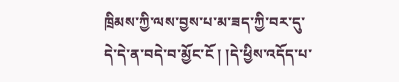ཁྲིམས་ཀྱི་ལས་བྱས་པ་མ་ཟད་ཀྱི་བར་དུ་དེ་དེ་ན་བདེ་བ་མྱོང་ངོ ། །དེ་ཕྱིས་འདོད་པ་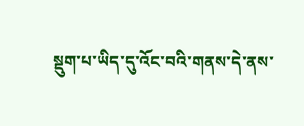སྡུག་པ་ཡིད་དུ་འོང་བའི་གནས་དེ་ནས་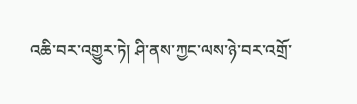འཆི་བར་འགྱུར་ཏེ། ཤི་ནས་ཀྱང་ལས་ཉེ་བར་འགྲོ་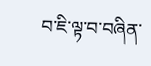བ་ཇི་ལྟ་བ་བཞིན་